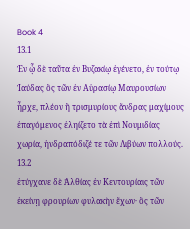Book 4
13.1
Ἐν ᾧ δὲ ταῦτα ἐν Βυζακίῳ ἐγένετο, ἐν τούτῳ Ἰαύδας ὃς τῶν ἐν Αὐρασίῳ Μαυρουσίων ἦρχε, πλέον ἢ τρισμυρίους ἄνδρας μαχίμους ἐπαγόμενος ἐληίζετο τὰ ἐπὶ Νουμιδίας χωρία, ἠνδραπόδιζέ τε τῶν Λιβύων πολλούς.
13.2
ἐτύγχανε δὲ Ἀλθίας ἐν Κεντουρίαις τῶν ἐκείνῃ φρουρίων φυλακὴν ἔχων· ὃς τῶν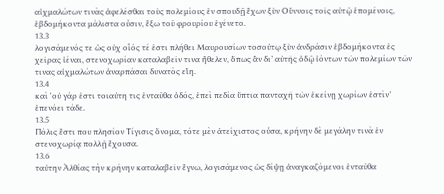αἰχμαλώτων τινὰς ἀφελέσθαι τοὺς πολεμίους ἐν σπουδῇ ἔχων ξὺν Οὔννοις τοῖς αὐτῷ ἑπομένοις, ἑβδομήκοντα μάλιστα οὖσιν, ἔξω τοῦ φρουρίου ἐγένετο.
13.3
λογισάμενός τε ὡς οὐχ οἷός τέ ἐστι πλήθει Μαυρουσίων τοσούτῳ ξὺν ἀνδράσιν ἑβδομήκοντα ἐς χεῖρας ἰέναι, στενοχωρίαν καταλαβεῖν τινα ἤθελεν, ὅπως ἂν δι’ αὐτῆς ὁδῷ ἰόντων τῶν πολεμίων τῶν τινας αἰχμαλώτων ἀναρπάσαι δυνατὸς εἴη.
13.4
καὶ ʽοὐ γάρ ἐστι τοιαύτη τις ἐνταῦθα ὁδός, ἐπεὶ πεδία ὕπτια πανταχῆ τῶν ἐκείνῃ χωρίων ἐστὶν’ ἐπενόει τάδε.
13.5
Πόλις ἔστι που πλησίον Τίγισις ὄνομα, τότε μὲν ἀτείχιστος οὖσα, κρήνην δὲ μεγάλην τινὰ ἐν στενοχωρίᾳ πολλῇ ἔχουσα.
13.6
ταύτην Ἀλθίας τὴν κρήνην καταλαβεῖν ἔγνω, λογισάμενος ὡς δίψῃ ἀναγκαζόμενοι ἐνταῦθα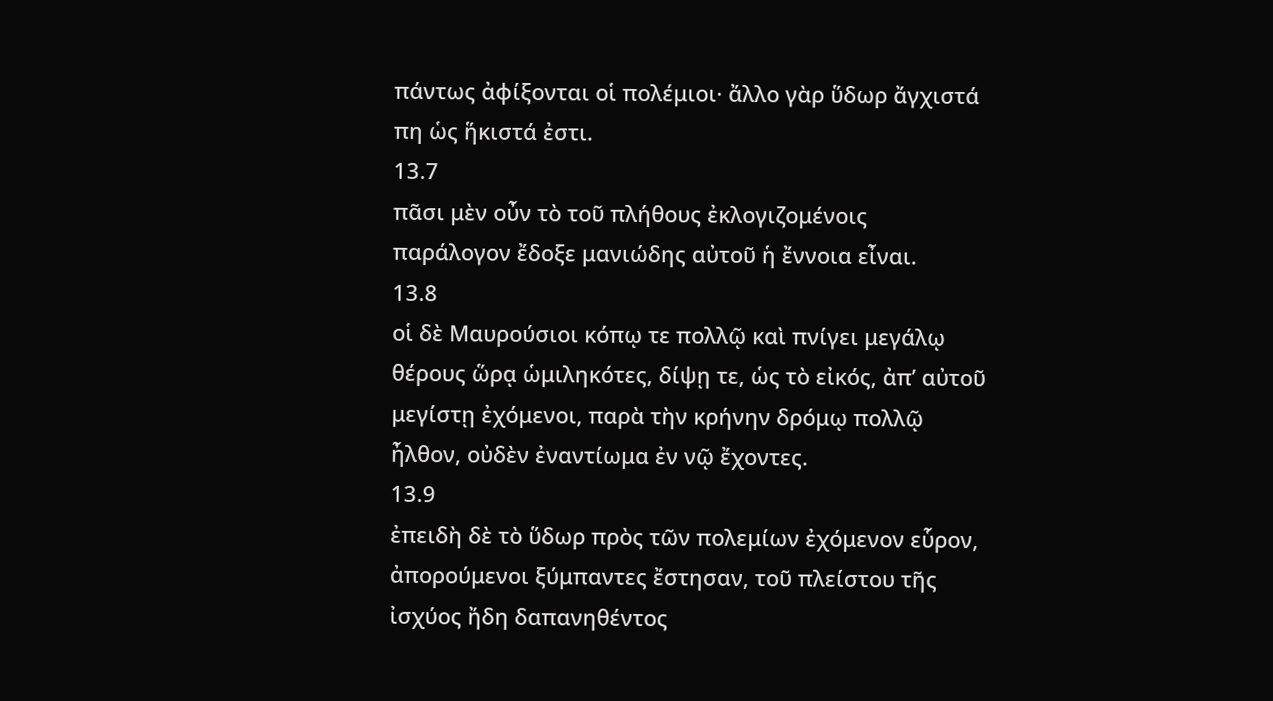πάντως ἀφίξονται οἱ πολέμιοι· ἄλλο γὰρ ὕδωρ ἄγχιστά πη ὡς ἥκιστά ἐστι.
13.7
πᾶσι μὲν οὖν τὸ τοῦ πλήθους ἐκλογιζομένοις παράλογον ἔδοξε μανιώδης αὐτοῦ ἡ ἔννοια εἶναι.
13.8
οἱ δὲ Μαυρούσιοι κόπῳ τε πολλῷ καὶ πνίγει μεγάλῳ θέρους ὥρᾳ ὡμιληκότες, δίψῃ τε, ὡς τὸ εἰκός, ἀπ’ αὐτοῦ μεγίστῃ ἐχόμενοι, παρὰ τὴν κρήνην δρόμῳ πολλῷ ἦλθον, οὐδὲν ἐναντίωμα ἐν νῷ ἔχοντες.
13.9
ἐπειδὴ δὲ τὸ ὕδωρ πρὸς τῶν πολεμίων ἐχόμενον εὗρον, ἀπορούμενοι ξύμπαντες ἔστησαν, τοῦ πλείστου τῆς ἰσχύος ἤδη δαπανηθέντος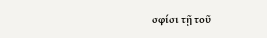σφίσι τῇ τοῦ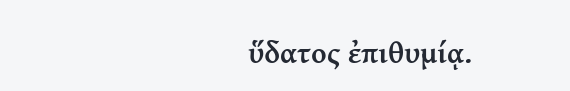ὕδατος ἐπιθυμίᾳ.